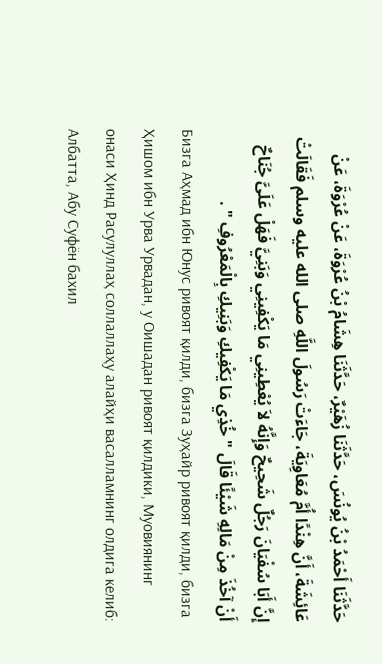حَدَّثَنَا أَحْمَدُ بْنُ يُونُسَ، حَدَّثَنَا زُهَيْرٌ، حَدَّثَنَا هِشَامُ بْنُ عُرْوَةَ، عَنْ عُرْوَةَ، عَنْ عَائِشَةَ، أَنَّ هِنْدًا أُمَّ مُعَاوِيَةَ، جَاءَتْ رَسُولَ اللَّهِ صلى الله عليه وسلم فَقَالَتْ إِنَّ أَبَا سُفْيَانَ رَجُلٌ شَحِيحٌ وَإِنَّهُ لاَ يُعْطِينِي مَا يَكْفِينِي وَبَنِيَّ فَهَلْ عَلَىَّ جُنَاحٌ أَنْ آخُذَ مِنْ مَالِهِ شَيْئًا قَالَ " خُذِي مَا يَكْفِيكِ وَبَنِيكِ بِالْمَعْرُوفِ " .
Бизга Аҳмад ибн Юнус ривоят қилди, бизга Зуҳайр ривоят қилди, бизга Ҳишом ибн Урва Урвадан, у Оишадан ривоят қилдики, Муовиянинг онаси Ҳинд Расулуллаҳ соллаллаҳу алайҳи васалламнинг олдига келиб: Албатта, Абу Суфён бахил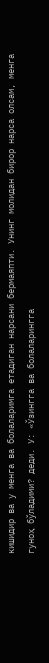кишидир ва у менга ва болаларимга етадиган нарсани бермаяпти. Унинг молидан бирор нарса олсам, менга гуноҳ бўладими? деди. У: «Ўзингга ва болаларингга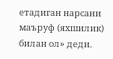етадиган нарсани маъруф (яхшилик) билан ол» деди.